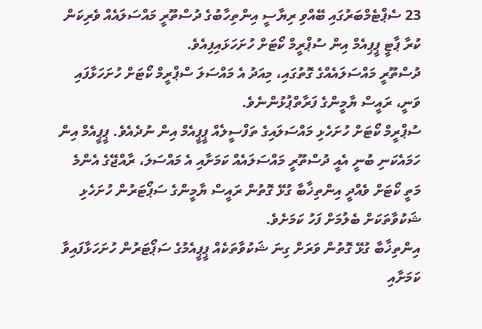23 ސެޕްޓެމްބަރުގައި ބޭއްވި ރިޔާސީ އިންތިހާބުގެ ދުސްތޫރީ މައްސަލައެއް ވެރިކަން ކުރާ ޕާޓީ ޕީޕިއެމް އިން ސުޕްރީމް ކޯޓަށް ހުށަހަޅައިފިއެވެ.
ދުސްތޫރީ މައްސަލައެއްގެ ގޮތުގައި، މިއަދު އެ މައްސަލަ ސްޕްރީމް ކޯޓަށް ހުށަހަޅާފައި ވަނީ، ރައީސް ޔާމީންގެ ފަރާތްޕުޅުންނެވެ.
ސުޕްރީމް ކޯޓަށް ހުށަހެޅި މައްސަލައިގެ ތަފްސީލެއް ޕީޕީއެމް އިން ނުދެއެވެ. ޕީޕީއެމް އިން ހަމައެކަނި ބުނީ އެއީ ދުސްތޫރީ މައްސަލައެއް ކަމަށާއި އެ މައްސަލަ، ރާއްޖޭގެ އެންމެ މަތީ ކޯޓަށް ވެއްދީ އިންތިޚާބާ ގުޅޭ ގޮތުން ރައީސް ޔާމީންގެ ސަޕޯޓަރުން ހުށަހެޅި ޝަކުވާތަކަށް ބެލުމަށް ފަހު ކަމަށެވެ.
އިންތިޚާބާ ގުޅޭ ގޮތުން ވަރަށް ގިނަ ޝަކުވާތަކެއް ޕީޕީއެމުގެ ސަޕޯޓަރުން ހުށަހަޅާފައިވާ ކަމަށާއި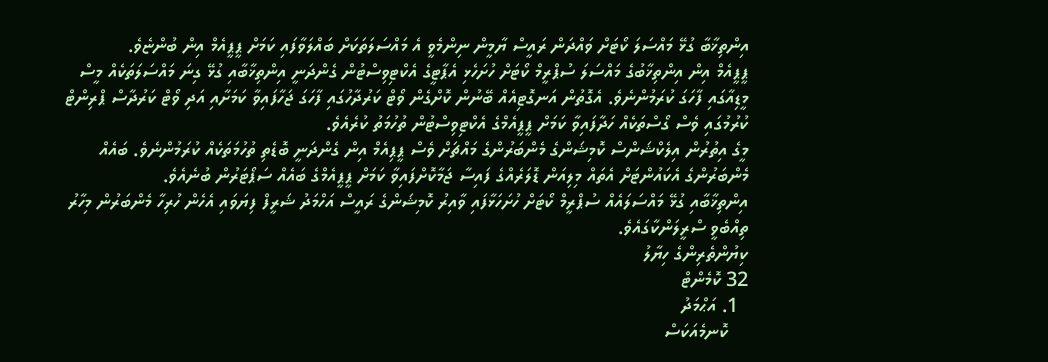އިންތިޚާބާ ގުޅޭ މައްސަލަ ކޯޓަށް ވައްދަން ރައީސް ޔާމީން ނިންމެވީ އެ މައްސަލަތަކަށް ބައްލަވާފައި ކަމަށް ޕީޕީއެމް އިން ބުންޏެވެ.
ޕީޕީއެމް އިން އިންތިޚާބުގެ މައްސަލަ ސުޕްރީމް ކޯޓަށް ހުށަހެޅި އެޕާޓީގެ އެކްޓިވިސްޓުން ގެންދަނީ އިންތިޚާބާއި ގުޅޭ ގިނަ މައްސަލަތަކެއް މީސް މީޑިއާގައި ފާހަގަ ކުރަމުންނެވެ. އެގޮތުން އަނގޮޓިއެއް ބޭނުން ކޮށްގެން ވޯޓް ކަރުދާހުގައި ފާހަގަ ޖަހާފައިވާ ކަމަށާއި އަދި ވޯޓް ކަރުދާސް ޕްރިންޓް ކުރުމުގައި ވެސް ގޯސްތަކެއް ހަދާފައިވާ ކަމަށް ޕީޕީއެމްގެ އެކްޓިވިސްޓުން ތުހުމަތު ކުރެއެވެ.
މީގެ އިތުރުން އިލެކްޝަންސް ކޮމިޝަންގެ މެންބަރުންގެ މައްޗަށް ވެސް ޕީޕިއެމް އިން ގެންދަނީ ބޮޑެތި ތުހުމަތަކެއް ކުރަމުންނެވެ. ބައެއް މެންބަރުންގެ އެކައުންޓަށް އެތައް މިލިއަން ޑޮލަރެއްގެ ފައިސާ ޖަމާކޮށްފައިވާ ކަމަށް ޕީޕީއެމްގެ ބައެއް ސަޕޯޓަރުން ބުނެއެވެ.
އިންތިޚާބާއި ގުޅޭ މައްސަލައެއް ސުޕްރީމް ކޯޓަށް ހުށަހަޅާފައި ވާއިރު ކޮމިޝަންގެ ރައީސް އަހްމަދު ޝަރީފް ފިޔަވައި އެހެން ހުރިހާ މެންބަރުން މިހާރު ތިއްބެވީ ސްރީލަންކާގައެވެ.
ކިޔުންތެރިންގެ ހިޔާލު
32 ކޮމެންޓް
  1. އަޙްމަދު
    ކޮނމެއަކަސް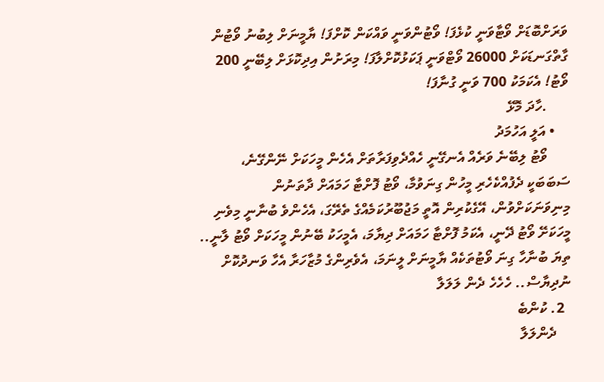ވަރަށްބޮޑަށް ވޯޓާވަނީ ކުޅެފަ! ވޯޓުންވަނީ ވައްކަން ކޮށްފަ! ޔާމީނަށް ލިބުނު ވޯޓުން ގާތްގަނޑަކަށް 26000 ވޯޓްވަނީ ޕަކަޅުކޮށްލާފަ! މިރަށުން އިދިކޮޅަށް ލިބޭނީ 200 ވޯޓު! އެކަމަކު 700 ވަނީ ގުނާފަ!
      .ހާދަ މޮޅޭ
    • އަލީ އަހުމަދު
      ވޯޓު ލިބޭނެ ވަރެއް އެނގޭނީ ހެއްދެވިފަރާތަށް އެހެން މީހަކަށް ނޭންގޭނެ، ސަބަބަކީ ދެފުއްކެހެރި މީހުން ގިނަވުމާ، ވޯޓު ފޮށްޓާ ހަމައަށް ދާތަނުން މިނިވަނަކަށްވުން، އޭގެކުރިން އޮތީ މަޖުބޫރުކަމެއްގެ ތެރޭގަ، އެހެންވެ ބުނާނީ މިވެނި މީހަކަށޭ ވޯޓު ދޭނީ، އެކަމު ފޮށްޓާ ހަމައަށް ދިޔާމަ، އެމީހަކު ބޭނުން މީހަކަށް ވޯޓު ލާނީ.. ތިޔަ ބުނާހާ ގިނަ ވޯޓުތަކެއް ޔާމީނަށް ލީނަމަ، އެވެރިންގެ މުޒާހަރާ އެހާ ވަނދުކޮށް ނުދިޔާސް.. ހެހެހެ ދެން ލަލަލާ
  2. ކުންބެ
    ދެންލަލާ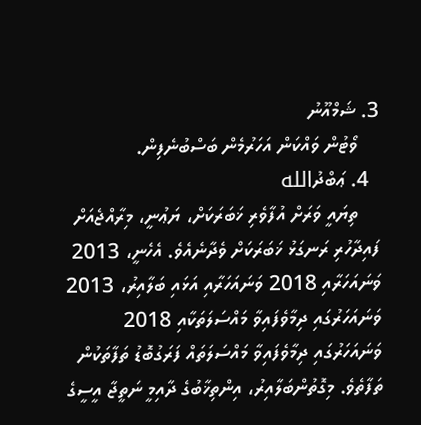3. ޝަމްއޫނު
    ވޯޓުން ވައްކަން އަހަރުމެން ބަސްބުނެފިން.
  4. ޢަބްދުالله
    ތިޔައީ ވަރަށް އުފާވެރި ޚަބަރަކަށް، ޔަޢުނީ، މިރާއްޖެއަށް ފައިދާހުރި ރަނގަޅު ޚަބަރަކަށް ވެދާނެއެވެ. އެހެނީ، 2013 ވަނައަހަރާއި 2018 ވަނައަހަރާއި އަޅައި ބަލާއިރު، 2013 ވަނައަހަރުގައި ދިމާވެފައިވާ މައްސަލަތަކާއި 2018 ވަނައަހަރުގައި ދިމާވެފައިވާ މައްސަލަތައް ފަރަގުބޮޑު ތަފާތަކުން ތަފާތެވެ. މިގޮތުންބަލާއިރު، އިންތިޚާބުގެ ދާއިމީ ނަތީޖާ އީސީގެ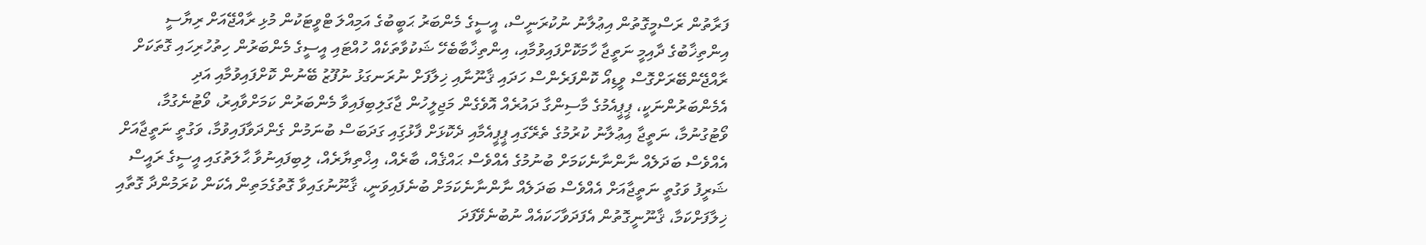ފަރާތުން ރަސްމީގޮތުން އިޢުލާނު ނުކުރަނީސް، އީސީގެ މެންބަރު ޙަބީބުގެ އަމިއްލަ ޓްވީޓަކުން މުޅި ރާއްޖޭއަށް ރިޔާސީ އިންތިޚާބުގެ ދާއިމީ ނަތީޖާ ހާމަކޮށްފައިވުމާއި، އިންތިޚާބާބެހޭ ޝަކުވާތަކެއް ހުއްޓައި އީސީގެ މެންބަރުން ހިތުހުރިހައި ގޮތަކަށް ރާއްޖޭންބޭރަށްގޮސް ވީޑިއޯ ކޮންފަރެންސް ހަދައި ޤާނޫނާއި ޚިލާފަށް ނުރަނގަޅު ނުފޫޒު ބޭނުން ކޮށްފައިވުމާއި އަދި އެމެންބަރުންނަކީ، ޕީޕީއެމުގެ މާސިންގާ ދައުރެއް އޮވެގެން މަޖިލީހުން ޖާގަލިބިފައިވާ މެންބަރުން ކަމަށްވާއިރު، ވޯޓުނެގުމާ، ވޯޓުގުނުމާ، ނަތީޖާ އިޢުލާނު ކުރުމުގެ ތެރޭގައި ޕީޕީއެމާއި ދެކޮޅަށް ފާޅުގަިއި ގަދަބަސް ބުނަމުން ގެންދަވާފައިވުމާ، ވަގުތީ ނަތީޖާއަށް އެއްވެސް ބަދަލެއް ނާންނާނެކަމަށް ބުނުމުގެ އެއްވެސް ޙައްޤެއް، ބާރެއް، އިޚްތިޔާރެއް، ލިބިފައިނުވާ ޙާލަތުގައި އީސީގެ ރައީސް ޝަރީފު ވަގުތީ ނަތީޖާއަށް އެއްވެސް ބަދަލެއް ނާންނާނެކަމަށް ބުނެފައިވަނީ، ޤާނޫނުގައިވާ ގޮތުގެމަތިން އެކަން ކުރަމުންދާ ގޮތާއި ޚިލާފަށްކަމާ، ޤާނޫނީގޮތުން އެފަދަވާހަކައެއް ނުބުނެވޭފަދަ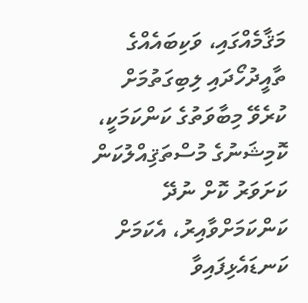މަޤާމެއްގައި، ވަކިބައެއްގެ ތާއީދުހޯދައި ލިބިގަތުމަށް ކުރެވޭ މިބާވަތުގެ ކަންކަމަކީ، ކޮމިޝަނުގެ މުސްތަޤިއްލުކަން ކަށަވަރު ކޮށް ނުދޭ ކަންކަމަށްވާއިރު، އެކަމަށް ކަނޑައެޅިފައިވާ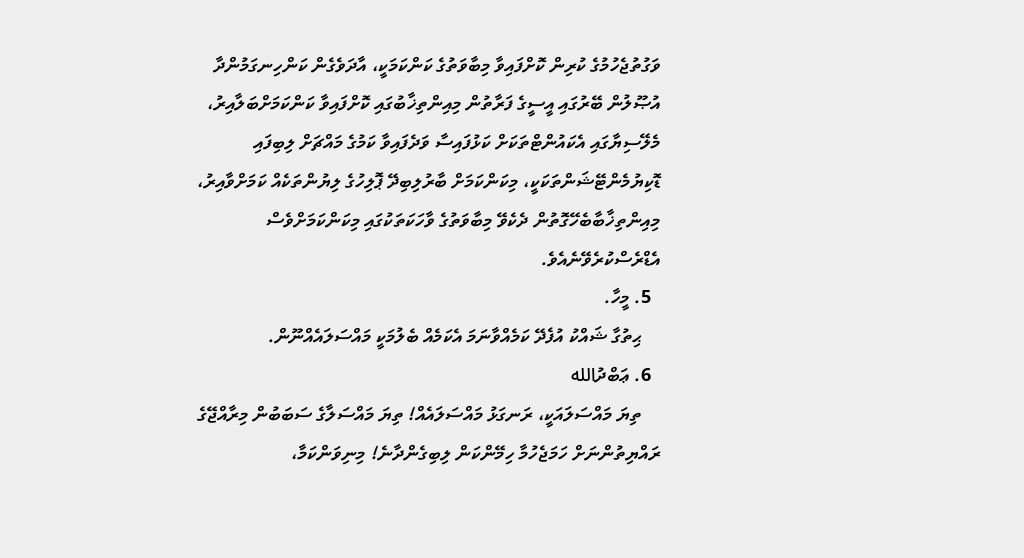ވަގުތުޖެހުމުގެ ކުރިން ކޮށްފައިވާ މިބާވަތުގެ ކަންކަމަކީ، އާދަވެގެން ކަންހިނގަމުންދާ އުޞޫލުން ބޭރުގައި އީސީގެ ފަރާތުން މިއިންތިޚާބުގައި ކޮށްފައިވާ ކަންކަމަށްބަލާއިރު، މެލޭސިޔާގައި އެކައުންޓްތަކަށް ކަޅުފައިސާ ވަދެފައިވާ ކަމުގެ މައްޗަށް ލިބިފައި ޑޮކިޔުމެންޓޭޝަންތަކަކީ، މިކަންކަމަށް ބާރުލިބިދޭ ޕޮލިހުގެ ލިޔުންތަކެއް ކަމަށްވާއިރު، މިއިންތިޚާބާބެހޭގޮތުން ދެކެވޭ މިބާވަތުގެ ވާހަކަތަކުގައި މިކަންކަމަށްވެސް އެޑްރެސްކުރެވޭނެއެވެ.
  5. މީހާ.
    ޙިތުގާ ޝައްކު އުފެދޭ ކަމެއްވާނަމަ އެކަމެއް ބެލުމަކީ މައްސަލައެއްނޫން.
  6. ޢަބްދުالله
    ތިޔަ މައްސަލައަކީ، ރަނގަޅު މައްސަލައެއް! ތިޔަ މައްސަލާގެ ސަބަބުން މިރާއްޖޭގެ ރައްޔިތުންނަށް ހަމަޖެހުމާ ހިމޭންކަން ލިބިގެންދާނެ! މިނިވަންކަމާ،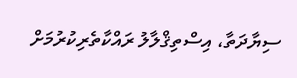ސިޔާދަތާ، އިސްތިޤްލާލު ރައްކާތެރިކުރުމަށް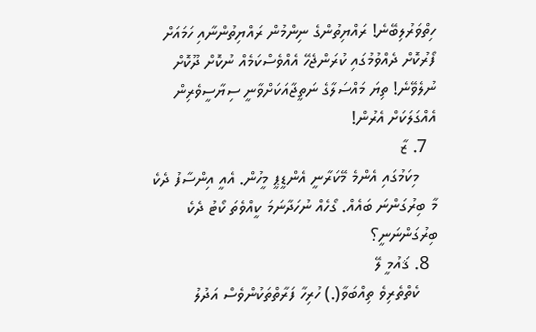ހިތްވަރުލިބޭނެ! ރައްޔިތުންގެ ނިންމުން ރައްޔިތުންނާއި ހަމައަށް ފޯރުކޮށް ދެއްވުމުގައި ކުރަންޖެހޭ އެއްވެސްކަމެއް ނުކޮށް ދޫކޮށް ނުލެވޭނެ! ތިޔަ މައްސަލާގެ ނަތީޖާއަކަށްވާނީ ސިޔާސީވެރިން އެއްގަލަކަށް އެރުން!
  7. ޒާ
    މިކަމުގައި އެންމެ މޭކަރާނީ އެންޑީޕީ މީހުން. އެއީ އިންސާފު ދެކެ މާ ބިރުގަންނަ ބައެއް. ގޯހެއް ނުހަދާނަމަ ކީއްވެތަ ކޯޓު ދެކެ ބިރުގަންނަނީ؟
  8. ޤައުމީ ލޭ
    ކެތްތެރިވެ ތިއްބަވާ(.) ހުރިހާ ފަރާތްތަކުންވެސް އަދުލު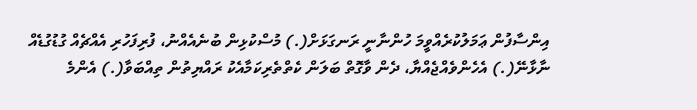އިންސާފުން ޢަމަލުކުރެއްވީމަ ހުންނާނީ ރަނގަޅަށް(.) މުސްކުޅިން ބުނެއެއްނު، ފުރިފަހުރި އެއްޗެއް ގުޑުގުޑެއް ނާޅާނޭ(.) އެހެންވެއްޖެއްޔާ، ދެން ވާގޮތް ބަލަން ކެތްތެރިކަމާއެކު ރައްޔިތުން ތިއްބަވާ(.) އެންމެ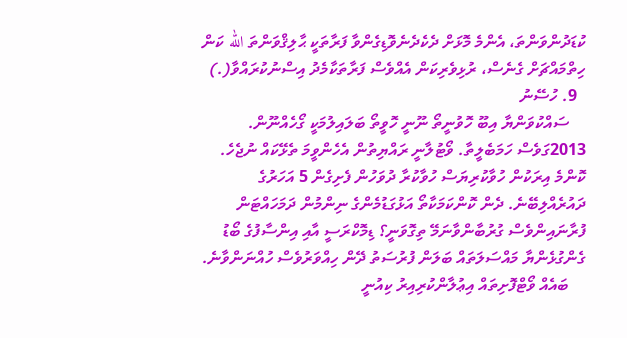ކުޑަދުންވަންތަ، އެންމެ މޮޅަށް ދެކެދެނެވޮޑިގެންވާ ފަރާތަކީ ޙާލިޤްވަންތަ الله ކަން ހިތްމައްޗަށް ގެނެސް، ރުޅިވެރިކަން އެއްވެސް ފަރާތަކާމެދު އިސްނުކުރައްވާ(.)
  9. ހުސޭނު
    ސައްކުވަންޔާ އިބޫ ހޮވުނީތޯ ނޫނީ ހޮވީތޯ ބަލައިލުމަކީ ގޯހެއްނޫން. 2013ގަވެސް ހަމަބެލީތާ. ވޯޓުލާނީ ރައްޔިތުން އެހެންވީމަ ތެޅޭކައް ނުޖެހެ. ކޮންމެ އިރަކުން ހުވާކުރިޔަސް ހުވާކުރާ ދުވަހުން ފެށިގެން 5 އަހަރުގެ ދައުރެއްލިބޭނެ. ދެން ކޮންކަމަކާތޯ އަޅުގަޑުމެންގެ ނިންމުން ދަމަހައްޓަން ފުރާނައިންވެސް ގުރުބާންވާނަމޭ ތިގޮވަނީ؟ ޑިމޮކްރަސީ އާއި އިންސާފުގެ ބޯޑު ގެންގުޅެންޔާ މައްސަލަތައް ބަލަން ފުރުސަތު ދޭން ހިއްވަރުވެސް ހުއްނަންވާނެ.
    ބައެއް ވޯޓްފޮށިތައް އިޢުލާންކުރިއިރު ކިއުނީ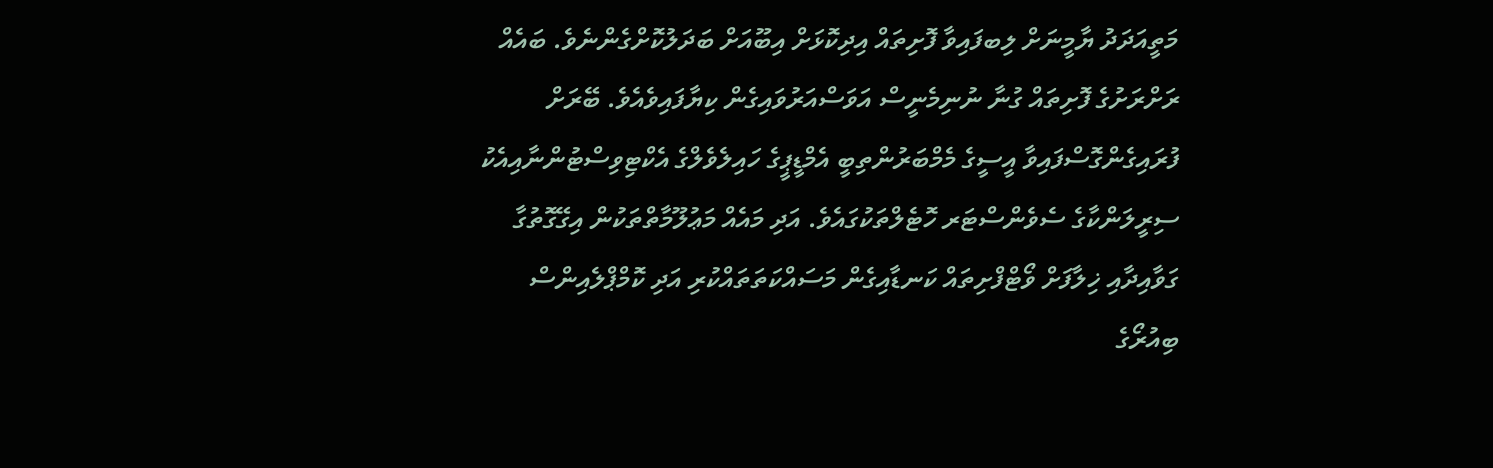މަތީއަދަދު ޔާމީނަށް ލިބފައިވާ ފޮށިތައް އިދިކޮޅަށް އިބޫއަށް ބަދަލުކޮށްގެންނެވެ. ބައެއް ރަށްރަށުގެ ފޮށިތައް ގުނާ ނުނިމެނީސް އަވަސްއަރުވައިގެން ކިޔާފައިވެއެވެ. ބޭރަށް ފުރައިގެންގޮސްފައިވާ އީސީގެ މެމްބަރުންތިބީ އެމްޑީޕީގެ ހައިލެވެލްގެ އެކްޓިވިސްޓުންނާއިއެކު ސިރީލަންކާގެ ސެވެންސްޓަރ ހޮޓެލްތަކުގައެވެ. އަދި މައެއް މަޢުލޫމާތްތަކުން އިގޭގޮތުގާ ގަވާއިދާއި ޚިލާފަށް ވޯޓްފްށިތައް ކަނޑާއިގެން މަސައްކަތަތައްކުރި އަދި ކޮމްޕްލެއިންސް ބިއުރޯގެ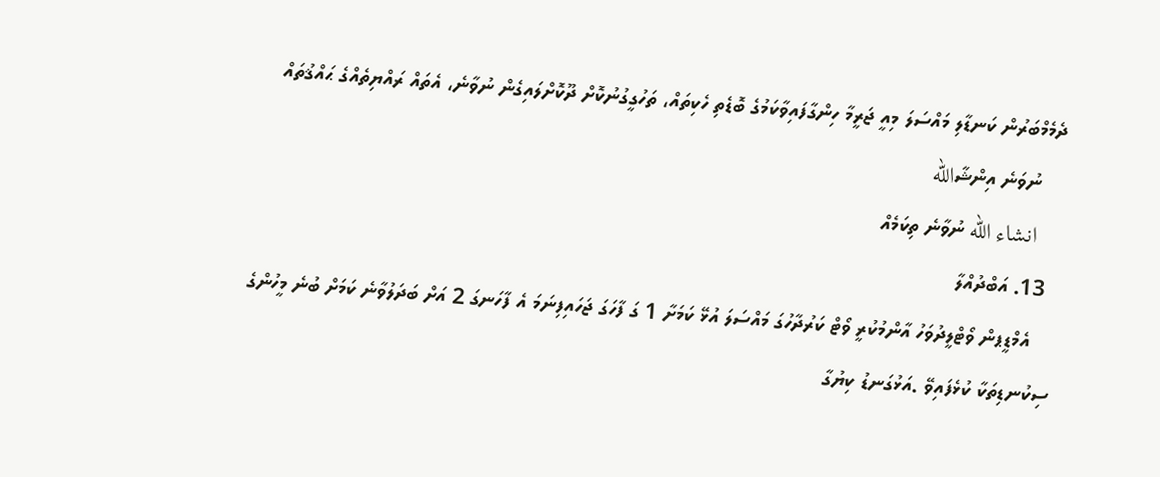ދެމެމްބަރުން ކަނޑާލި މައްސަލަ މިއީ ޖަރީމާ ހިންގާފައިވާކަމުގެ ބޮޑެތި ހެކިތައް، ތަހުގީގުނުކޮށް ދޫކޮށްލައިގެން ނުވާނެ، އެތައް ރައްޔިތެއްގެ ޙައްޤުތައް
    ނުވަނެ އިންޝާالله
    انشاء الله ނުވާނެ ތިކަމެއް
  13. އަބްދުއްލާ
    އެމްޑީޕން ވޯޓްލީދުވަހު އާންމުކުރީ ވޯޓް ކަރުދާހުގަ މައްސަލަ އުޅޭ ކަމަށާ 1 ގަ ފާހަގަ ޖަހައިފިނަމަ އެ ފާހަނގަ 2 އަށް ބަދަލުވާނެ ކަމަށް ބުނެ މީހުންގެ ސިކުނޑިތަކާ ކުޅެފައިވޭ .އަޅުގަނޑު ކިޔުގާ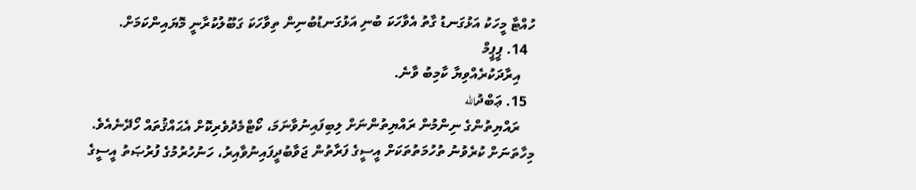ހުއްޓާ މީހަކު އަޅުގަނޑު ގާތު އެވާހަކަ ބުނި އަޅުގަނޑުބުނިން ތިވާހަކަ ގަބޫލުކުރާނީ މޮޔައިންކަމަށް.
  14. ޕީޕީމް
    އިރާދަކުރެއްވިޔާ ކާމިބު ވާނެ.
  15. ޢަބްދުالله
    ރައްޔިތުންގެ ނިންމުން ރައްޔިތުންނަށް ލިބިފައިނުވާނަމަ، ކޯޓްމެދުވެރިކޮށް އެޙައްޤުތައް ހޯދޭނެއެވެ. މިހާތަނަށް ކުރެވުނު ތުހުމަތުތަކަށް އީސީގެ ފަރާތުން ޖަވާބުދީފައިނުވާއިރު، ހަނުހުރުމުގެ ފުރުޞަތު އީސީގެ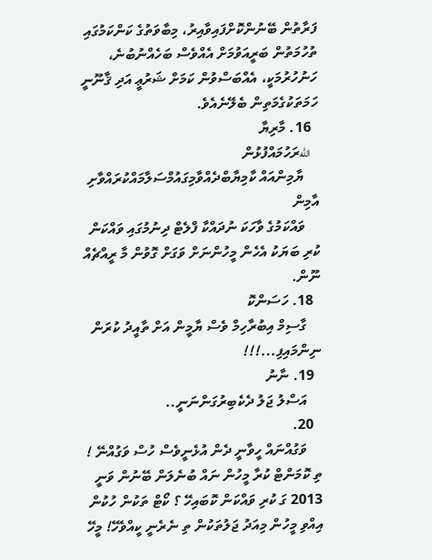ފަރާތުން ބޭނުންކޮށްފައިވާއިރު، މިބާވަތުގެ ކަންކަމުގައި ތުހުމަތުން ބަރީއަވުމަށް އެއްވެސް ބަހެއްނުބުނެ، ހަނުހުރުމަކީ، އެއްބަސްވުން ކަމަށް ޝަރުޢީ އަދި ޤާނޫނީ ހަމަތަކުގެމަތިން ބެލޭނެއެވެ.
  16. މާރިޔާ
    اللهރަހުމައްފުޅުން
    ޔާމިންއައް ކާމިޔާބްދެއްވާމިގައުމްސަލާމައްކުރައްވާށި އާމިން
    ވައްކަމުގެ ވާހަކަ ނުދައްކާ ފްލެޓް ދިނުމުގައި ވައްކަން ކުރި ބަޔަކު އެހެން މީހުންނަށް ވަގަށް ގޮވުން މާ ރީއްޗެއް ނޫން.
  18. ހަސަންކޮ
    ގާސިމް އިބުރާހިމް ވެސް ޔާމީން އަށް ތާއީދު ކުރަން ނިންމައިފި...!!!
  19. ނާނު
    އަސްލު ޖަލު ދެކެބިރުގަންނަނީ..
  20.
    ވަގުއްނައް ހީވާނީ ދެން އުޅެނީވެސް ހުސް ވަގުއްނޭ ! ތި ކޮމަންޓް ކުރާ މީހުން ނައް ބުނެލަން ބޭނުން ވަނީ 2013 ގަ ކުރި ވައްކަން ކޮބައިހޭ ؟ ކޯޓް ތަކުން ހުކުން އިއްވި މީހުން މިއަދު ޖަލުތަކުން ތި ނެރެނީ ކީއްވެހޭ! މީހޭ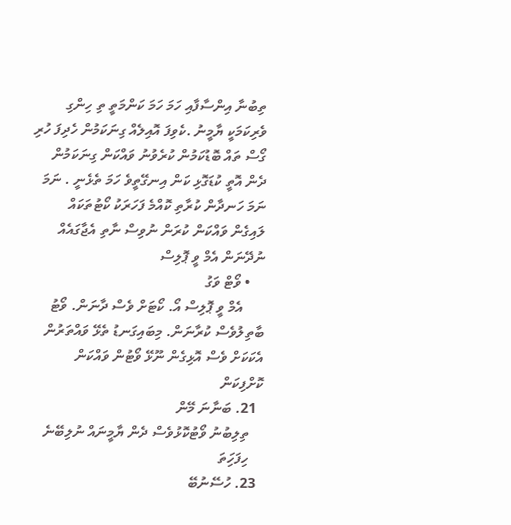ތިބުނާ އިންސާފާއި ހަމަ ހަމަ ކަންމަތީ ތި ހިންގި ވެރިކަމަކީ ޔާމީނު .ކެވިފަ އޮއިލެއް ގިނަކަމުން ހެދިފަ ހުރި ގޯސް ތައް ބޮޑުކަމުން ކުރެވުނު ވައްކަން ގިނަކަމުން ދެން އޮތީ ކުޑަގޮޅި ކަން އިނގޭތީވެ ހަމަ ތެޅެނީ . ނަމަ ނަމަ ހަނދާން ކުރާތި ކޮއްމެ ފަހަރަކު ކޯޓުތަކައް ލައިގެން ވައްކަން ކުރަން ނުވިސް ނާތި އެޖާގައެއް ނުދޭނަން އެމް ވީ ޕޮލިސް
    • ވޯޓް ވަގު
      އެމް ވީ ޕޮލިސް އޯ. ކޯޓަށް ވެސް ދާނަން. ވޯޓު ބާތިލުވެސް ކުރާނަން. މިބައިގަނޑު ތެޅޭ ވައްތަރުން އެކަކަށް ވެސް އޮޅިގެން ނޫޅޭ ވޯޓުން ވައްކަން ކޮށްފިކަން
  21. ބަނާނަ މޭން
    ތިލިބުނު ވޯޓުކޮޅުވެސް ދެން ޔާމީނައް ނުލިބޭނެ
    ހިފަހަިތަ
  23. ހުސޭނުބޭ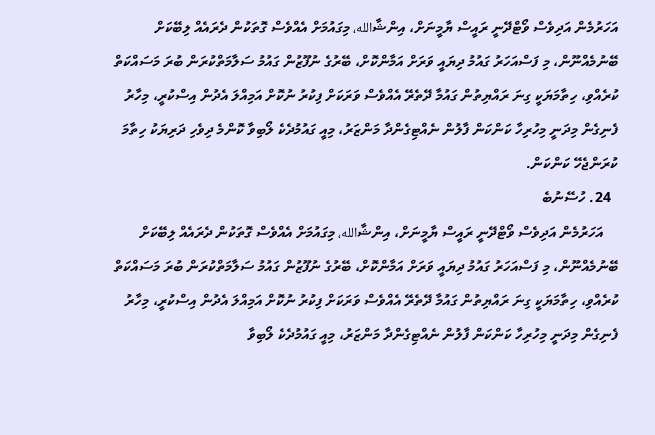އަހަރުމެން އަދިވެސް ވޯޓްދޭނީ ރައީސް ޔާމީނަށް، އިންޝާالله، މިގައުމަށް އެއްވެސް ގޮތަކުން ދެރައެއް ލިބޭކަށް ބޭނުމެއްނޫން، މި ފަސްއަހަރު ގައުމު ދިޔައީ ވަރަށް އަމާންކޮށް، ބޭރުގެ ނުފޫޒުން ގައުމު ސަލާމަތްކުރަން ބުރަ މަސައްކަތް ކުރެއްވި، ހިތާމަޔަކީ ގިނަ ރައްޔިތުން ގައުމާ ދޭތެރޭ އެއްވެސް ވަރަކަށް ފިކުރު ނުކޮށް އަމިއްލަ އެދުން އިސްކުރީ، މިހާރު ފެނިގެން މިދަނީ މިހުރިހާ ކަންކަން ފާލުން ނެއްޓިގެންދާ މަންޒަރު، މިއީ ގައުމުދެކެ ލޯބިވާ ކޮންމެ ދިވެހި ދަރިޔަކު ހިތާމަ ކުރަންޖެހޭ ކަންކަން.
  24. ހުސޭނުބެ
    އަހަރުމެން އަދިވެސް ވޯޓްދޭނީ ރައީސް ޔާމީނަށް، އިންޝާالله، މިގައުމަށް އެއްވެސް ގޮތަކުން ދެރައެއް ލިބޭކަށް ބޭނުމެއްނޫން، މި ފަސްއަހަރު ގައުމު ދިޔައީ ވަރަށް އަމާންކޮށް، ބޭރުގެ ނުފޫޒުން ގައުމު ސަލާމަތްކުރަން ބުރަ މަސައްކަތް ކުރެއްވި، ހިތާމަޔަކީ ގިނަ ރައްޔިތުން ގައުމާ ދޭތެރޭ އެއްވެސް ވަރަކަށް ފިކުރު ނުކޮށް އަމިއްލަ އެދުން އިސްކުރީ، މިހާރު ފެނިގެން މިދަނީ މިހުރިހާ ކަންކަން ފާލުން ނެއްޓިގެންދާ މަންޒަރު، މިއީ ގައުމުދެކެ ލޯބިވާ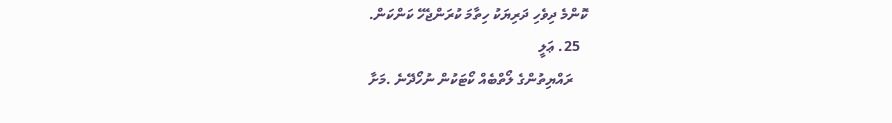ކޮންމެ ދިވެހި ދަރިޔަކު ހިތާމަ ކުރަންޖެހޭ ކަންކަން.
  25. ޢަލީ
    ރައްޔިތުންގެ ލޯތްބެއް ކޯޓަކުން ނުހޯދޭނެ .މަށާ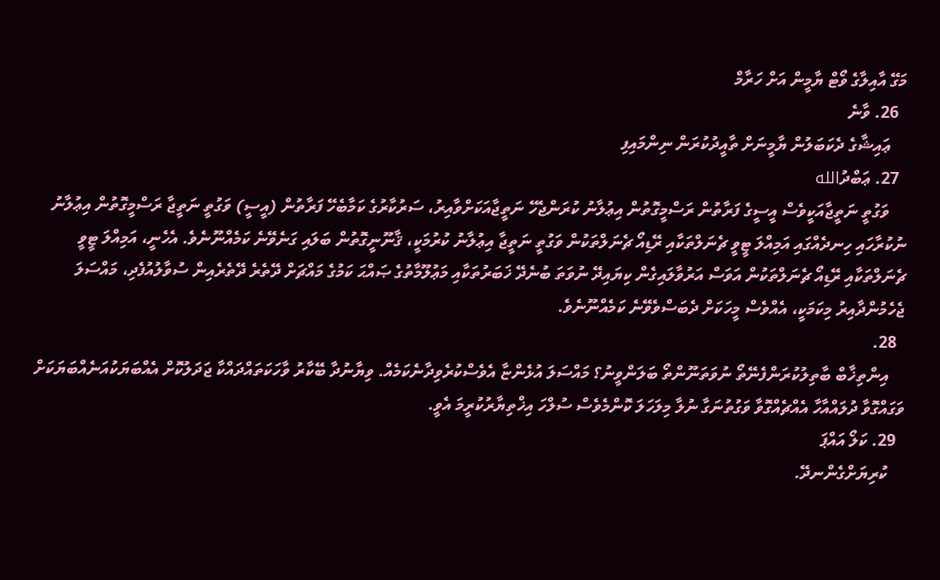މަގޭ އާއިލާގެ ވޯޓް ޔާމީން އަށް ހަރާމް
  26. ވާނެ
    ޢައިޝާގެ ދެކަބަލުން ޔާމީނަށް ތާއީދުކުރަން ނިންމައިފި
  27. ޢަބްދުالله
    ވަގުތީ ނަތީޖާއަކީވެސް އީސީގެ ފަރާތުން ރަސްމީގޮތުން އިޢުލާނު ކުރަންޖެހޭ ނަތީޖާއަކަށްވާއިރު، ސަރުކާރުގެ ކަމާބެހޭ ފަރާތުން (އީސީ) ވަގުތީ ނަތީޖާ ރަސްމީގޮތުން އިޢުލާނު ނުކުރާހައި ހިނދެއްގައި އަމިއްލަ ޓީވީ ޗެނަލްތަކާއި ރޭޑިއޯ ޗެނަލްތަކުން ވަގުތީ ނަތީޖާ އިޢުލާނު ކުރުމަކީ، ޤާނޫނީގޮތުން ބަލައި ގަނެވޭނެ ކަމެއްނޫނެވެ. އެހެނީ، އަމިއްލަ ޓީވީ ޗެނަލްތަކާއި ރޭޑިއޯ ޗެނަލްތަކުން އަވަސް އަރުވާލައިގެން ކިޔައިދޭ ނުވަތަ ބުނެދޭ ޚަބަރުތަކާއި މަޢުލޫމާތުގެ ޞައްޙަ ކަމުގެ މައްޗަށް ދޭތެރެ ދޭތެރެއިން ސުވާލުއުފެދި، މައްސަލަ ޖެހެމުންދާއިރު މިކަމަކީ، އެއްވެސް މީހަކަށް ދެބަސްވެވޭނެ ކަމެއްނޫނެވެ.
  28.
    އިންތިޚާބް ބާތިލުކުރަންފެނޭތޯ ނުވަތަނޫންތޯ ބަލަންވީނު؟ މައްސަލަ އުޅެންޏާ އެވެސްކުރެވިދާނެކަމެއް. ވިޔާނުދާ ބޭކާރު ވާހަކަތައްދައްކާ ޖަދަލުކޮށް އެއްބަޔަކުއަނެއްބަޔަކަށް ވަގައްގޮވާ ދުލައްއާހާ އެއްޗެއްގޮވާ ވަގުތުނަގާ ނުލާ މިލަހަލަ ކޮންމެވެސް ސުލްހަ އިޚްތިޔާރުކުރީމަ އެވީ.
  29. ކަލޯ އައްޕަ
    ކުރިޔަށްގެންނދޭ.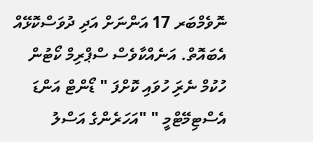ނޮވެމްބަރ 17 އަންނަށް އަދި ދުވަސްކޮޅޭއް އެބައޮތް. އަނެއްކާވެސް ސްޕްރިމް ކޯޓުން ހުކުމް ނެރިަ ހުވައި ކޮށްފަ " ޑޯންޓް އަންޑަ އެސްޓިމޭޓްމީ " "އަހަރެންގެ އަސްލު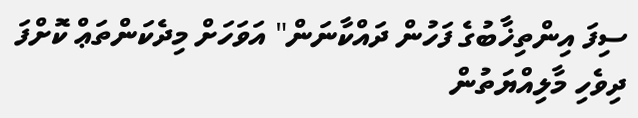ސިފަ އިންތިޚާބުގެ ފަހުން ދައްކާނަން" އަވަހަށް މިދެކަންތަޢް ކޮށްފަ ދިވެހި މާލިއްޔަތުން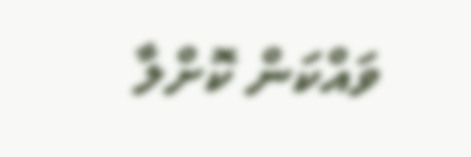ވައްކަން ކޮށްލާ